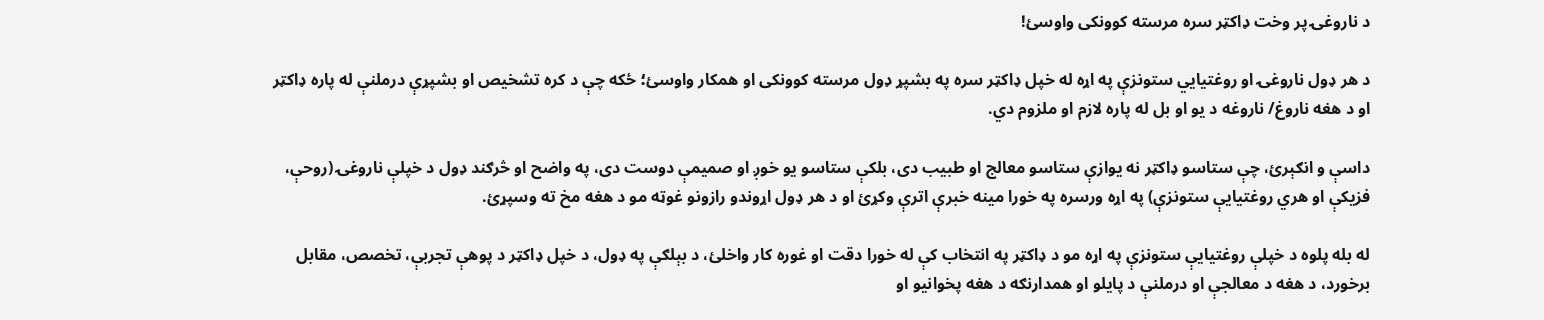د ناروغۍ پر وخت ډاکټر سره مرسته کوونکی واوسئ!

د هر ډول ناروغۍ او روغتيايي ستونزې په اړه له خپل ډاکټر سره په بشپړ ډول مرسته کوونکی او همکار واوسئ؛ ځکه چې د کره تشخیص او بشپړې درملنې له پاره ډاکټر او د هغه ناروغ/ ناروغه د يو او بل له پاره لازم او ملزوم دي.

داسې و انګېرئ، چې ستاسو ډاکټر نه يوازې ستاسو معالج او طبیب دی، بلکې ستاسو يو خوږ او صميمې دوست دی، په واضح او څرګند ډول د خپلې ناروغۍ (روحې، فزيکې او هري روغتيايې ستونزې) په اړه ورسره په خورا مینه خبرې اترې وکړئ او د هر ډول اړوندو رازونو غوټه مو د هغه مخ ته وسپړئ.

له بله پلوه د خپلې روغتيايې ستونزې په اړه مو د ډاکټر په انتخاب کې له خورا دقت او غوره کار واخلئ، د بېلګې په ډول، د خپل ډاکټر د پوهې تجربې، تخصص، مقابل برخورد، د هغه د معالجې او درملنې د پايلو او همدارنګه د هغه پخوانيو او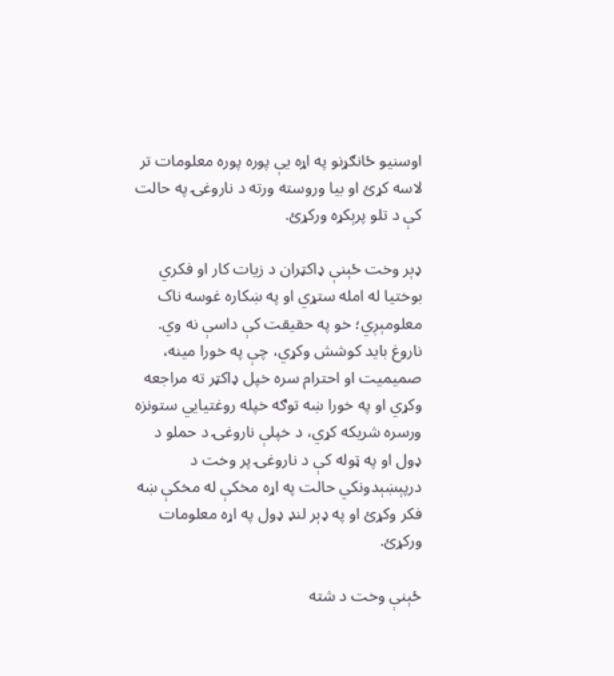اوسنيو ځانګړنو په اړه يې پوره پوره معلومات تر لاسه کړئ او بیا وروسته ورته د ناروغۍ په حالت کې د تلو پرېکړه ورکړئ.

ډېر وخت ځېنې ډاکټران د زیات کار او فکري بوختيا له امله ستړي او په ښکاره غوسه ناک معلومېږي؛ خو په حقیقت کې داسې نه وي. ناروغ باید کوشش وکړي، چې په خورا مینه، صمیمیت او احترام سره خپل ډاکټر ته مراجعه وکړي او په خورا ښه توګه خپله روغتيايي ستونزه ورسره شریکه کړي، د خپلې ناروغۍ د حملو د ډول او په ټوله کې د ناروغۍ پر وخت د درپېښېدونکي حالت په اړه مخکې له مخکې ښه فکر وکړئ او په ډېر لنډ ډول په اړه معلومات ورکړئ.

ځېنې وخت د شته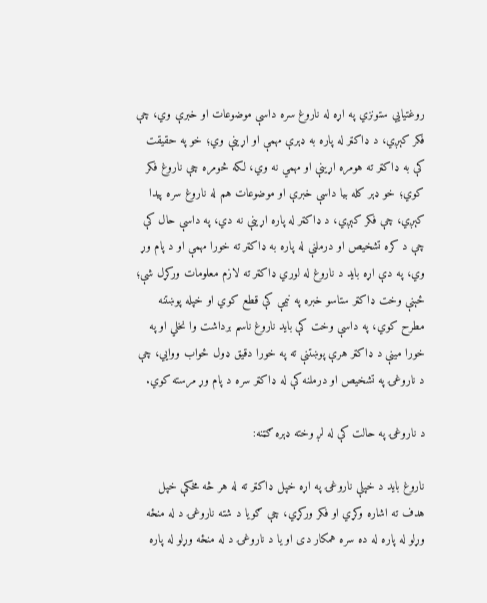روغتيايي ستونزي په اړه له ناروغ سره داسې موضوعات او خبرې وي، چې فکر کېږي، د ډاکټر له پاره به ډېرې مهمې او اړينې وي؛ خو په حقیقت کې به ډاکټر ته هومره اړينې او مهمي نه وي، لکه څومره چې ناروغ فکر کوي؛ خو ډېر کله بیا داسې خبرې او موضوعات هم له ناروغ سره پیدا کېږي، چې فکر کېږي، د ډاکټر له پاره اړينې نه دي، په داسې حال کې چې د کره تشخیص او درملنې له پاره به ډاکټر ته خورا مهمې او د پام وړ وي، په دې اړه باید د ناروغ له لوري ډاکټر ته لازم معلومات ورکړل شې؛ ځېنې وخت ډاکټر ستاسو خبره په نيمې کې قطع کوي او خپله پوښتنه مطرح کوي، په داسې وخت کې باید ناروغ ناسم برداشت وا نخلي او په خورا مینې د ډاکټر هرې پوښتنې ته په خورا دقیق ډول ځواب ووايي، چې د ناروغۍ په تشخیص او درملنه کې له ډاکټر سره د پام وړ مرسته کوي.

د ناروغۍ په حالت کې له لږ وخته ډېره ګټنه:

ناروغ باید د خپلې ناروغۍ په اړه خپل ډاکټر ته له هر څه مخکې خپل هدف ته اشاره وکړي او فکر ورکړي، چې ګويا د شته ناروغۍ د له منځه وړلو له پاره له ده سره همکار دی او يا د ناروغۍ د له منځه وړلو له پاره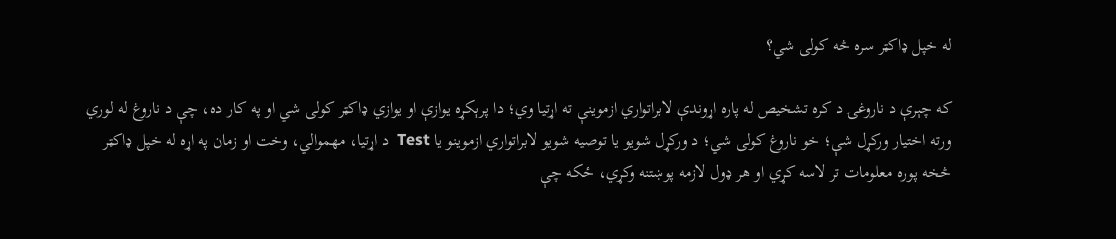له خپل ډاکټر سره څه کولی شي؟

که چېرې د ناروغۍ د کره تشخیص له پاره اړوندې لابراتواري ازموینې ته اړتيا وي؛ دا پرېکړه يوازې او يوازي ډاکټر کولی شي او په کار ده، چې د ناروغ له لوري ورته اختیار ورکړل شې؛ خو ناروغ کولی شي؛ د ورکړل شويو يا توصیه شويو لابراتواري ازموينو يا Test  د اړتیا، مهموالي، وخت او زمان په اړه له خپل ډاکټر څخه پوره معلومات تر لاسه کړي او هر ډول لازمه پوښتنه وکړي، ځکه چې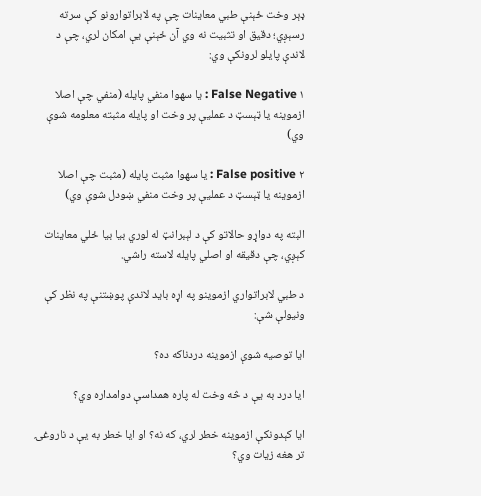ډېر وخت ځېنې طبي معاینات چې په لابراتوارونو کې سرته رسېږي؛ دقیق او تثبیت نه وي آن ځېنې يې امکان لري، چې د لاندې پايلو لرونکې وي:

۱ False Negative : يا سهوا منفي پایله (منفي چې اصلا ازموينه يا ټېسټ د عمليې پر وخت او پایله مثبته معلومه شوې وي)

۲ False positive : يا سهوا مثبت پایله (مثبت چې اصلا ازموينه يا ټېسټ د عمليې پر وخت منفي ښودل شوې وي)

البته په دواړو حالاتو کې د لېبرانټ له لوري بیا بیا ځلي معاینات کېږي، چې دقیقه او اصلي پایله لاسته راشي.

د طبي لابراتواري ازموينو په اړه باید لاندې پوښتنې په نظر کې ونیولې شې:

ايا توصيه شوې ازموينه دردناکه ده؟

ایا درد به يې د څه وخت له پاره همداسې دوامداره وي؟

ایا کېدونکې ازموينه خطر لري، که نه؟ او ایا خطر به يې د ناروغۍ تر هغه زیات وي؟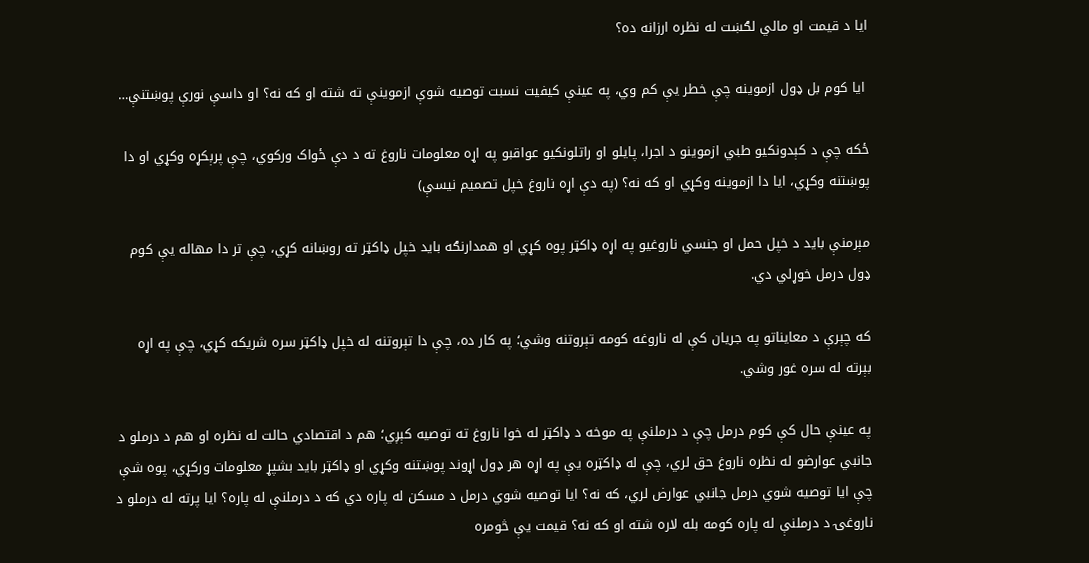ایا د قیمت او مالي لګښت له نظره ارزانه ده؟

 ایا کوم بل ډول ازموينه چې خطر يې کم وي، په عینې کیفیت نسبت توصيه شوې ازموينې ته شته او که نه؟ او داسې نورې پوښتنې…

ځکه چې د کېدونکیو طبي ازموينو د اجرا، پایلو او راتلونکیو عواقبو په اړه معلومات ناروغ ته د دې ځواک ورکوي، چې پرېکړه وکړي او دا پوښتنه وکړي، ایا دا ازموینه وکړي او که نه؟ (په دې اړه ناروغ خپل تصمیم نیسې)

مېرمنې باید د خپل حمل او جنسي ناروغيو په اړه ډاکټر پوه کړي او همدارنګه باید خپل ډاکټر ته روښانه کړي، چې تر دا مهاله يې کوم ډول درمل خوړلي دي.

که چېرې د معایناتو په جریان کې له ناروغه کومه تېروتنه وشي؛ په کار ده، چې دا تېروتنه له خپل ډاکټر سره شریکه کړي، چې په اړه بېرته له سره غور وشي.

په عینې حال کې کوم درمل چې د درملنې په موخه د ډاکټر له خوا ناروغ ته توصيه کېږي؛ هم د اقتصادي حالت له نظره او هم د درملو د جانبي عوارضو له نظره ناروغ حق لري، چې له ډاکټره يې په اړه هر ډول اړوند پوښتنه وکړي او ډاکټر باید بشپړ معلومات ورکړي، پوه شې چې ایا توصیه شوي درمل جانبي عوارض لري، که نه؟ ایا توصيه شوي درمل د مسکن له پاره دي که د درملنې له پاره؟ ایا پرته له درملو د ناروغۍ د درملنې له پاره کومه بله لاره شته او که نه؟ قیمت يې څومره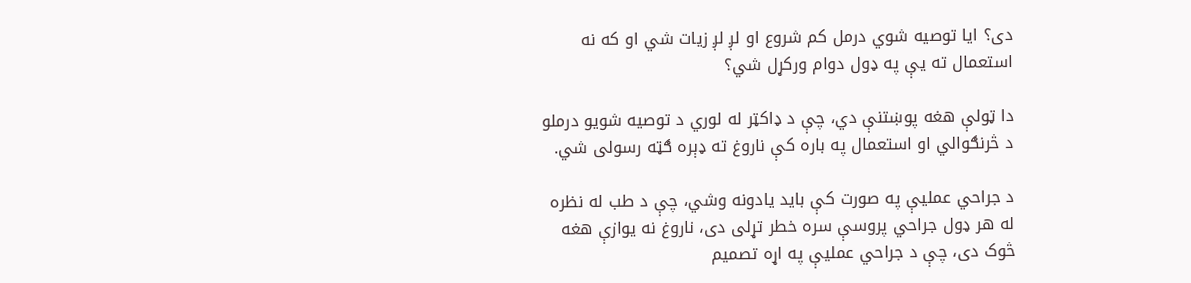دی؟ ایا توصیه شوي درمل کم شروع او لږ لږ زیات شي او که نه استعمال ته يې په ډول دوام ورکړل شي؟

دا ټولې هغه پوښتنې دي، چې د ډاکټر له لوري د توصيه شويو درملو د څرنګوالي او استعمال په باره کې ناروغ ته ډېره ګټه رسولی شي.

د جراحي عمليې په صورت کې باید يادونه وشي، چې د طب له نظره له هر ډول جراحي پروسې سره خطر تړلی دی، ناروغ نه يوازې هغه څوک دی، چې د جراحي عمليې په اړه تصمیم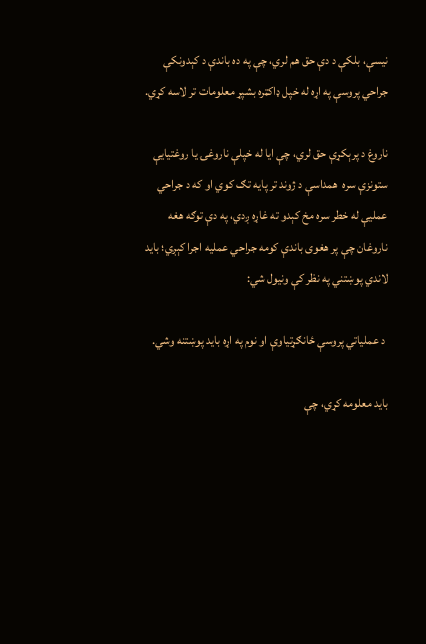نیسې، بلکې د دې حق هم لري، چې په ده باندې د کېدونکې جراحي پروسې په اړه له خپل ډاکټره بشپړ معلومات تر لاسه کړي.

ناروغ د پرېکړې حق لري، چې ایا له خپلې ناروغۍ يا روغتيايې ستونزې سره  همداسې د ژوند تر پایه تګ کوي او که د جراحي عمليې له خطر سره مخ کېدو ته غاړه ږدي، په دې توګه هغه ناروغان چې پر هغوی باندې کومه جراحي عملیه اجرا کېږي؛ باید لاندي پوښتني په نظر کې ونیول شي:

 د عملیاتي پروسې ځانګړتياوې او نوم په اړه باید پوښتنه وشي.

باید معلومه کړي، چې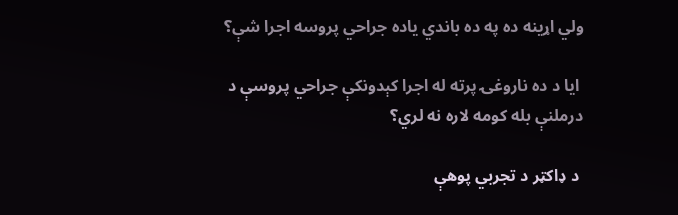ولي اړينه ده په ده باندي یاده جراحي پروسه اجرا شې؟

 ایا د ده ناروغۍ پرته له اجرا کېدونکې جراحي پروسې د درملنې بله کومه لاره نه لري؟

 د ډاکټر د تجربي پوهې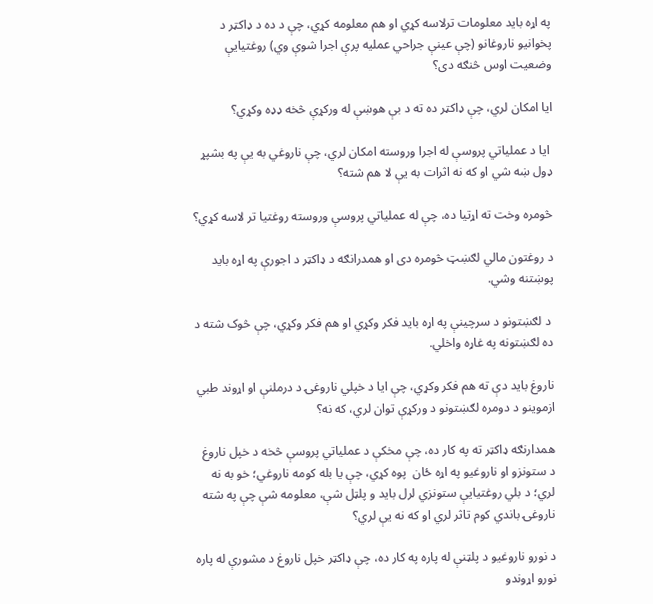په اړه باید معلومات ترلاسه کړي او هم معلومه کړي، چې د ده د ډاکټر د پخوانيو ناروغانو (چې عینې جراحي عملیه پرې اجرا شوې وي) روغتيايې وضعیت اوس څنګه دی؟

ایا امکان لري، چې ډاکټر ده ته د بې هوښې له ورکړې څخه ډډه وکړي؟

 ایا د عملياتي پروسې له اجرا وروسته امکان لري، چې ناروغي به يې په بشپړ ډول ښه شي او که نه اثرات به يې لا هم شته؟

څومره وخت ته اړتیا ده، چې له عملیاتي پروسې وروسته روغتيا تر لاسه کړي؟

د روغتون مالي لګښټ څومره دی او همدرانګه د ډاکټر د اجورې په اړه باید پوښتنه وشي.

 د لګښتونو د سرچينې په اړه باید فکر وکړي او هم فکر وکړي، چې څوک شته د ده لګښتونه په غاړه واخلي.

ناروغ باید دې ته هم فکر وکړي، چې ایا د خپلي ناروغۍ د درملنې او اړوند طبي ازموینو د دومره لګښتونو د ورکړې توان لري، که نه؟

همدارنګه ډاکټر ته په کار ده، چې مخکې د عملیاتي پروسې څخه د خپل ناروغ د ستونزو او ناروغيو په اړه ځان  پوه کړي، چې یا بله کومه ناروغي؛ خو به نه لري؛ د بلي روغتيايې ستونزي لرل باید و پلټل شې، معلومه شې چې په شته ناروغۍ باندي کوم تاثر لري او که نه یې لري؟

د نورو ناروغيو د پلټنې له پاره په کار ده، چې ډاکټر خپل ناروغ د مشورې له پاره نورو اړوندو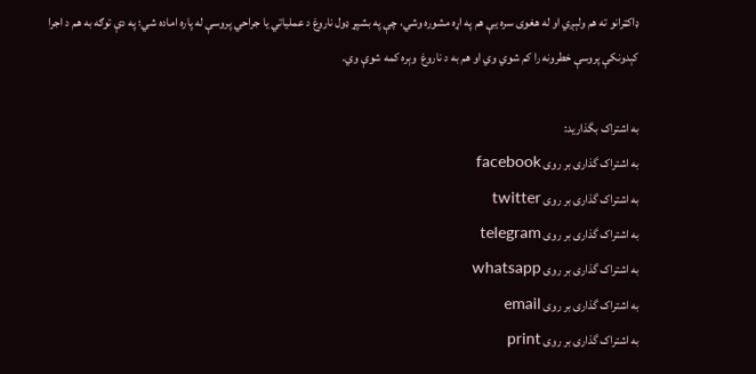ډاکټرانو ته هم ولېږي او له هغوی سره يې هم په اړه مشوره وشي، چې په بشپړ ډول ناروغ د عملیاتي يا جراحي پروسې له پاره اماده شي؛ په دې توګه به هم د اجرا کېدونکې پروسې خطرونه را کم شوي وي او هم به د ناروغ  وېره کمه شوې وي.

به اشتراک بگذارید:
به اشتراک گذاری بر روی facebook
به اشتراک گذاری بر روی twitter
به اشتراک گذاری بر روی telegram
به اشتراک گذاری بر روی whatsapp
به اشتراک گذاری بر روی email
به اشتراک گذاری بر روی print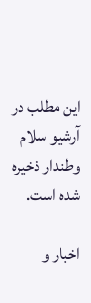این مطلب در آرشیو سلام وطندار ذخیره شده است.

اخبار و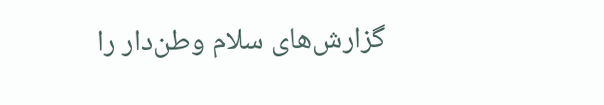گزارش‌های سلام وطن‌دار را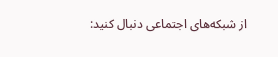از شبکه‌های اجتماعی دنبال کنید: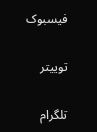فیسبوک

توییتر

تلگرام